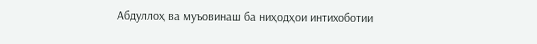Абдуллоҳ ва муъовинаш ба ниҳодҳои интихоботии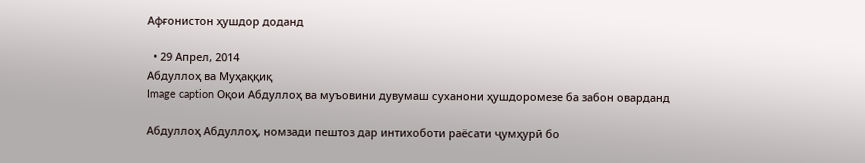Афғонистон ҳушдор доданд

  • 29 Апрел, 2014
Абдуллоҳ ва Муҳаққиқ
Image caption Оқои Абдуллоҳ ва муъовини дувумаш суханони ҳушдоромезе ба забон оварданд

Абдуллоҳ Абдуллоҳ, номзади пештоз дар интихоботи раёсати ҷумҳурӣ бо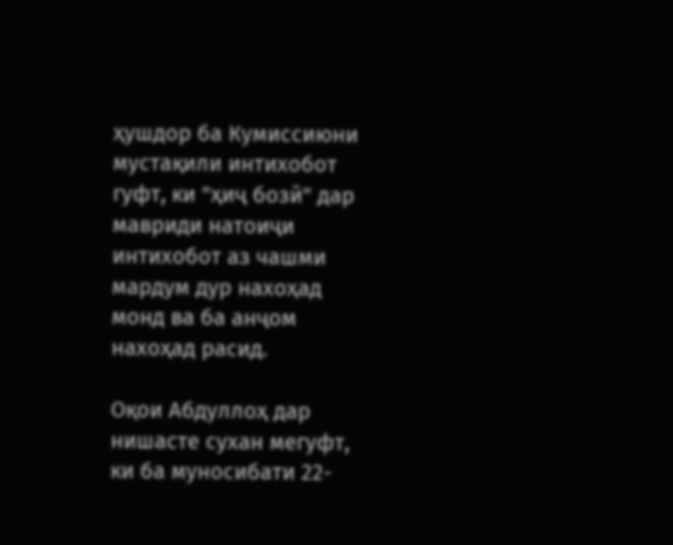ҳушдор ба Кумиссиюни мустақили интихобот гуфт, ки "ҳиҷ бозӣ" дар мавриди натоиҷи интихобот аз чашми мардум дур нахоҳад монд ва ба анҷом нахоҳад расид.

Оқои Абдуллоҳ дар нишасте сухан мегуфт, ки ба муносибати 22-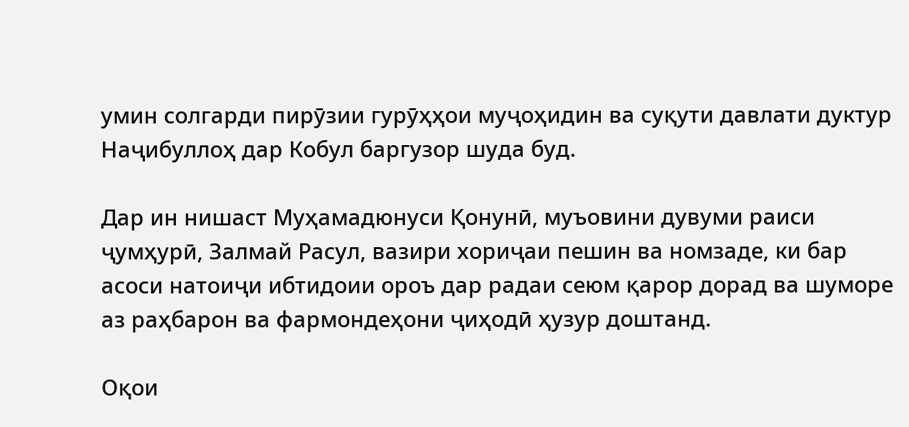умин солгарди пирӯзии гурӯҳҳои муҷоҳидин ва суқути давлати дуктур Наҷибуллоҳ дар Кобул баргузор шуда буд.

Дар ин нишаст Муҳамадюнуси Қонунӣ, муъовини дувуми раиси ҷумҳурӣ, Залмай Расул, вазири хориҷаи пешин ва номзаде, ки бар асоси натоиҷи ибтидоии ороъ дар радаи сеюм қарор дорад ва шуморе аз раҳбарон ва фармондеҳони ҷиҳодӣ ҳузур доштанд.

Оқои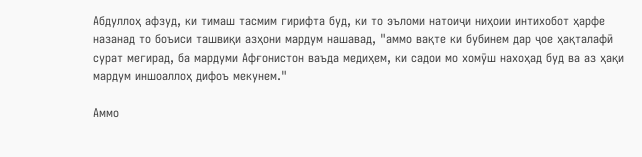Абдуллоҳ афзуд, ки тимаш тасмим гирифта буд, ки то эъломи натоиҷи ниҳоии интихобот ҳарфе назанад то боъиси ташвиқи азҳони мардум нашавад, "аммо вақте ки бубинем дар ҷое ҳақталафӣ сурат мегирад, ба мардуми Афғонистон ваъда медиҳем, ки садои мо хомӯш нахоҳад буд ва аз ҳақи мардум иншоаллоҳ дифоъ мекунем."

Аммо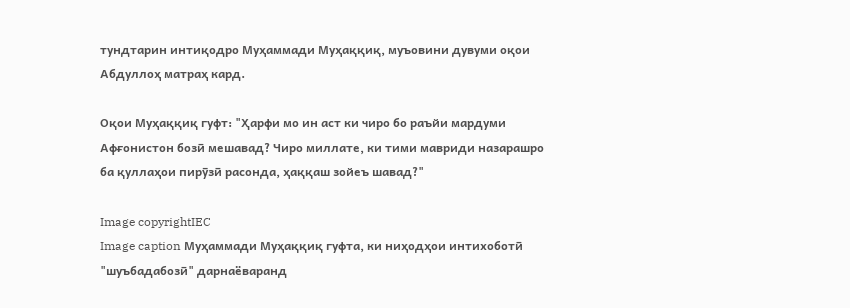тундтарин интиқодро Муҳаммади Муҳаққиқ, муъовини дувуми оқои Абдуллоҳ матраҳ кард.

Оқои Муҳаққиқ гуфт: "Ҳарфи мо ин аст ки чиро бо раъйи мардуми Афғонистон бозӣ мешавад? Чиро миллате, ки тими мавриди назарашро ба қуллаҳои пирӯзӣ расонда, ҳаққаш зойеъ шавад?"

Image copyrightIEC
Image caption Муҳаммади Муҳаққиқ гуфта, ки ниҳодҳои интихоботӣ "шуъбадабозӣ" дарнаёваранд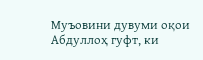Муъовини дувуми оқои Абдуллоҳ гуфт, ки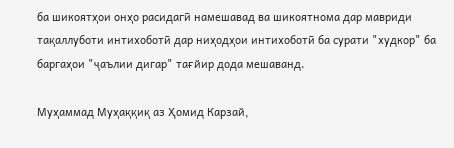ба шикоятҳои онҳо расидагӣ намешавад ва шикоятнома дар мавриди тақаллуботи интихоботӣ дар ниҳодҳои интихоботӣ ба сурати "худкор" ба баргаҳои "ҷаълии дигар" тағйир дода мешаванд.

Муҳаммад Муҳаққиқ аз Ҳомид Карзай,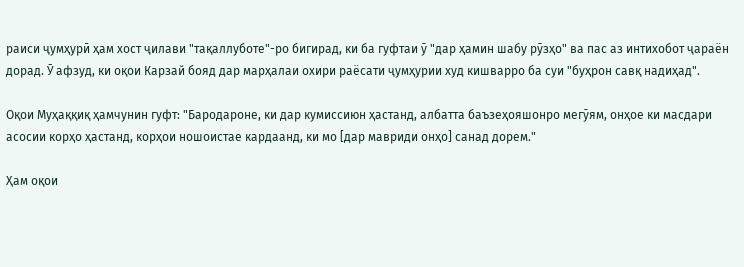раиси ҷумҳурӣ ҳам хост ҷилави "тақаллуботе"-ро бигирад, ки ба гуфтаи ӯ "дар ҳамин шабу рӯзҳо" ва пас аз интихобот ҷараён дорад. Ӯ афзуд, ки оқои Карзай бояд дар марҳалаи охири раёсати ҷумҳурии худ кишварро ба суи "буҳрон савқ надиҳад".

Оқои Муҳаққиқ ҳамчунин гуфт: "Бародароне, ки дар кумиссиюн ҳастанд, албатта баъзеҳояшонро мегӯям, онҳое ки масдари асосии корҳо ҳастанд, корҳои ношоистае кардаанд, ки мо [дар мавриди онҳо] санад дорем."

Ҳам оқои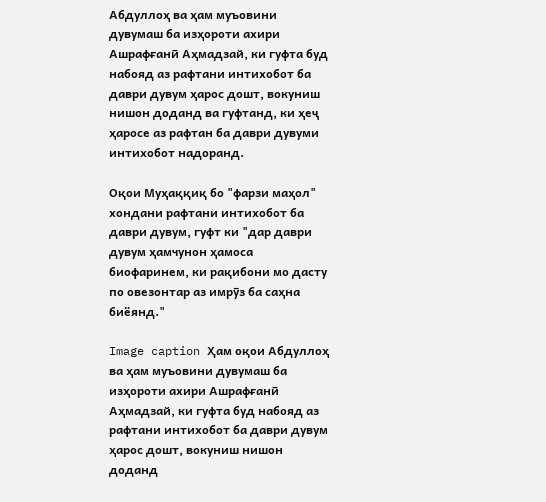Абдуллоҳ ва ҳам муъовини дувумаш ба изҳороти ахири Ашрафғанӣ Аҳмадзай, ки гуфта буд набояд аз рафтани интихобот ба даври дувум ҳарос дошт, вокуниш нишон доданд ва гуфтанд, ки ҳеҷ ҳаросе аз рафтан ба даври дувуми интихобот надоранд.

Оқои Муҳаққиқ бо "фарзи маҳол" хондани рафтани интихобот ба даври дувум, гуфт ки "дар даври дувум ҳамчунон ҳамоса биофаринем, ки рақибони мо дасту по овезонтар аз имрӯз ба саҳна биёянд."

Image caption Ҳам оқои Абдуллоҳ ва ҳам муъовини дувумаш ба изҳороти ахири Ашрафғанӣ Аҳмадзай, ки гуфта буд набояд аз рафтани интихобот ба даври дувум ҳарос дошт, вокуниш нишон доданд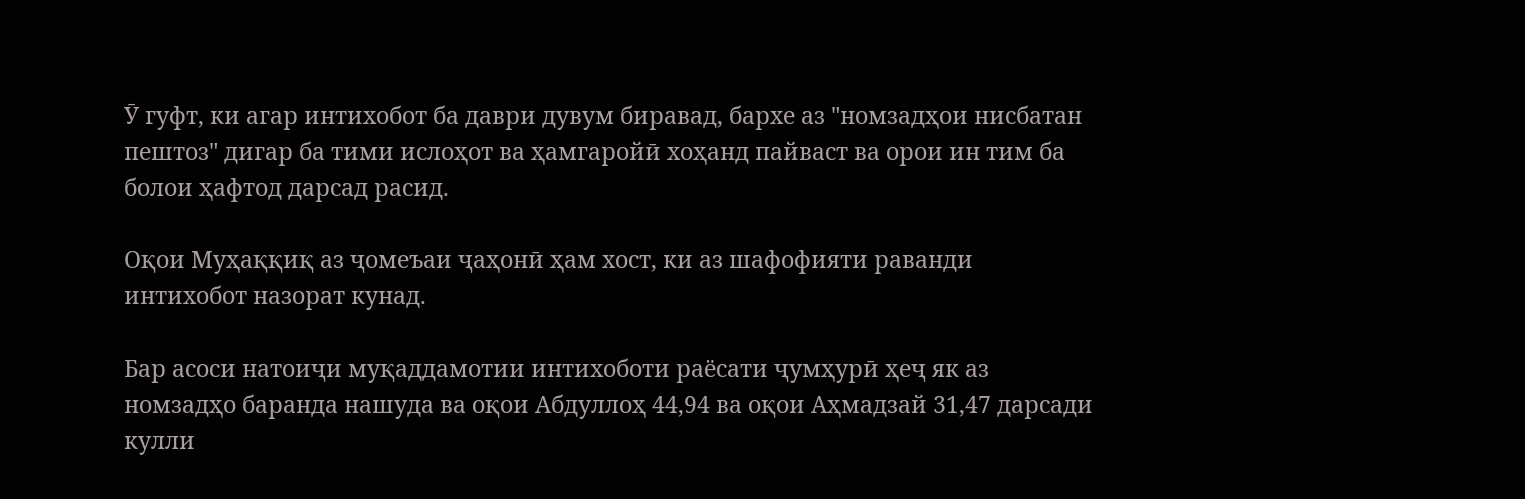Ӯ гуфт, ки агар интихобот ба даври дувум биравад, бархе аз "номзадҳои нисбатан пештоз" дигар ба тими ислоҳот ва ҳамгаройӣ хоҳанд пайваст ва орои ин тим ба болои ҳафтод дарсад расид.

Оқои Муҳаққиқ аз ҷомеъаи ҷаҳонӣ ҳам хост, ки аз шафофияти раванди интихобот назорат кунад.

Бар асоси натоиҷи муқаддамотии интихоботи раёсати ҷумҳурӣ ҳеҷ як аз номзадҳо баранда нашуда ва оқои Абдуллоҳ 44,94 ва оқои Аҳмадзай 31,47 дарсади кулли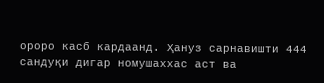ороро касб кардаанд. Ҳануз сарнавишти 444 сандуқи дигар номушаххас аст ва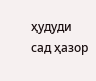ҳудуди сад ҳазор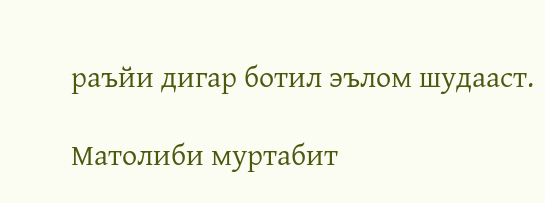раъйи дигар ботил эълом шудааст.

Матолиби муртабит